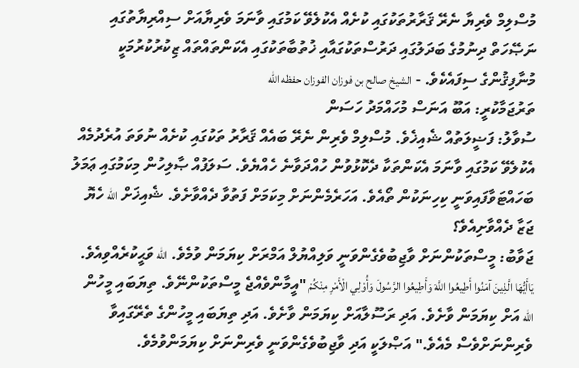މުސްލިމް ވެރިޔާ ނެރޭ ޤަރާރުތަކުގައި ކުށެއް އެކުލެވޭ ކަމުގައި ވާނަމަ ވެރިޔާއަށް ސިއްރިޔާތުގައި ނަޞޭހަތް ދިނުމުގެ ބަދަލުގައި ދަރުސްތަކުގައާއި ޚުތުބާތަކުގައި އެކަންތައްތައް ޒިކުރުކުރުމަކީ މުނާފިޤުންގެ ސިފައެކެވެ. - الشيخ صالح بن فوزان الفوزان حفظه الله
ތަރުޖަމާކުރީ: އަބޫ އަނަސް މުހައްމަދު ހަސަން
ސުވާލު: ފަޟީލަތުއް ޝެއިޚެވެ. މުސްލިމް ވެރިން ނެރޭ ބައެއް ޤަރާރު ތަކުގައި ކުށެއް ނުވަތަ އުރެދުމެއް އެކުލެވޭ ކަމުގައި ވާނަމަ އެކަންތަކާ ދެކޮޅުވުން ހުއްދަވާނެ ހެއްޔެވެ. ސަލަފުއް ޞާލިހުން މިކަމުގައި ޢަމަލު ބަހައްޓަވާފައިވަނީ ކިހިނަކުން ތޯއެވެ. އަހަރެމެންނަށް މިކަމަށް ފަތުވާ ދެއްވާށެވެ. ޝެއިޚަށް الله ހެޔޮ ޖަޒާ ދެއްވާށިއެވެ؟
ޖަވާބު: މީސްތަކުންނަށް ވާޖިބުވެގެންވަނީ ވަލިއްޔުލް އަމްރަށް ކިޔަމަން ވުމެވެ. الله ވަޙީކުރެއްވިއެވެ. يَاأَيُّهَا الَّذِينَ آمَنُوا أَطِيعُوا اللَّهَ وَأَطِيعُوا الرَّسُولَ وَأُوْلِي الْأَمْرِ مِنْكُمْ "އީމާންވެއްޖެ މީސްތަކުންނޭވެ. ތިޔަބައި މީހުން الله އަށް ކިޔަމަން ވާށެވެ. އަދި ރަސޫލާއަށް ކިޔަމަން ވާށެވެ. އަދި ތިޔަބައި މީހުންގެ ތެރޭގައިވާ ވެރިންނަށްވެސް މެއެވެ." އަޞްލަކީ އަދި ވާޖިބުވެގެންވަނީ ވެރިންނަށް ކިޔަމަންވުމެވެ.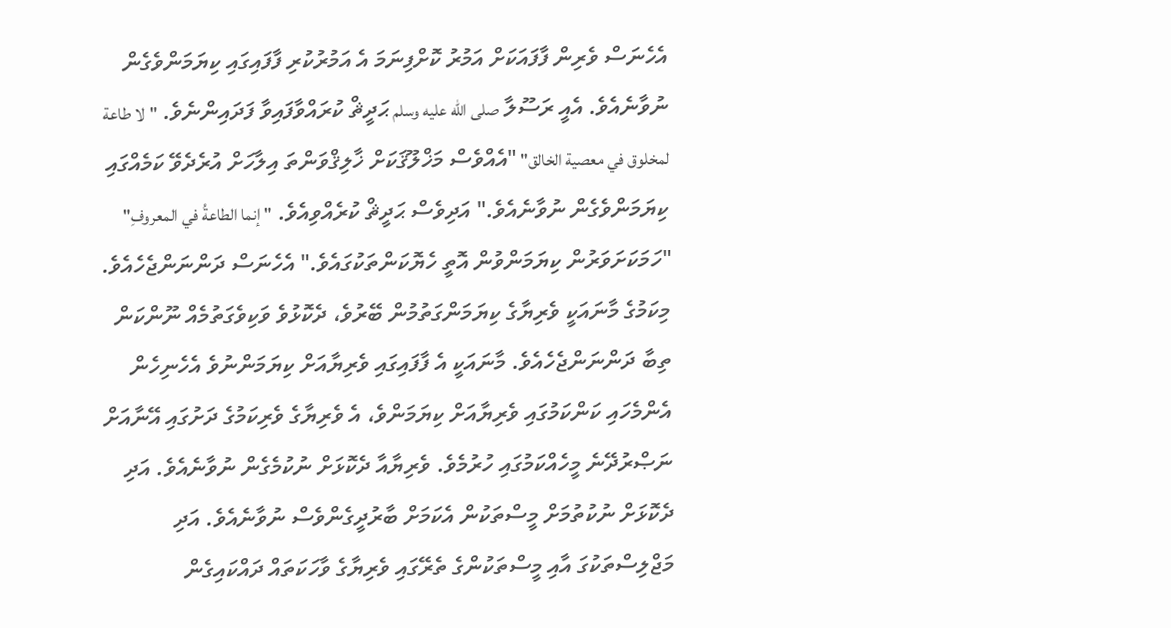އެހެނަސް ވެރިން ފާފައަކަށް އަމުރު ކޮށްފިނަމަ އެ އަމުރުކުރި ފާފައިގައި ކިޔަމަންވެގެން ނުވާނެއެވެ. އެއީ ރަސޫލާ صلى الله عليه وسلم ޙަދީޘް ކުރައްވާފައިވާ ފަދައިންނެވެ. "لا طاعة لمخلوق في معصية الخالق" "އެއްވެސް މަޚްލޫޤަކަށް ޚާލިޤްވަންތަ އިލާހަށް އުރެދެވޭ ކަމެއްގައި ކިޔަމަންވެގެން ނުވާނެއެވެ." އަދިވެސް ޙަދީޘް ކުރެއްވިއެވެ. "إنما الطاعةُ في المعروفِ" "ހަމަކަށަވަރުން ކިޔަމަންވުން އޮތީ ހެޔޮކަންތަކުގައެވެ." އެހެނަސް ދަންނަންޖެހެއެވެ.
މިކަމުގެ މާނައަކީ ވެރިޔާގެ ކިޔަމަންގަތުމުން ބޭރުވެ، ދެކޮޅުވެ ވަކިވެގަތުމެއް ނޫންކަން ތިބާ ދަންނަންޖެހެއެވެ. މާނައަކީ އެ ފާފައިގައި ވެރިޔާއަށް ކިޔަމަންނުވެ އެހެނިހެން އެންމެހައި ކަންކަމުގައި ވެރިޔާއަށް ކިޔަމަންވެ، އެ ވެރިޔާގެ ވެރިކަމުގެ ދަށުގައި އޭނާއަށް ނަޞްރުދޭނެ މީހެއްކަމުގައި ހުރުމެވެ. ވެރިޔާއާ ދެކޮޅަށް ނުކުމެގެން ނުވާނެއެވެ. އަދި ދެކޮޅަށް ނުކުތުމަށް މީސްތަކުން އެކަމަށް ބާރުދީގެންވެސް ނުވާނެއެވެ. އަދި މަޖްލިސްތަކުގަ އާއި މީސްތަކުންގެ ތެރޭގައި ވެރިޔާގެ ވާހަކަތައް ދައްކައިގެން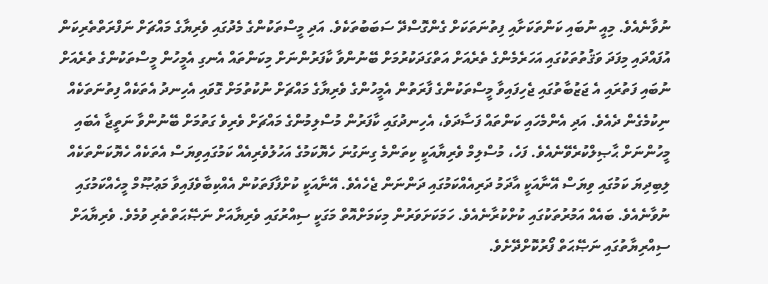ނުވާނެއެވެ. މިއީ ނުބައި ކަންތަކަށާއި ފިތުނަތަކަށް ގެންގޮސްދޭ ސަބަބުތަކެވެ. އަދި މީސްތަކުންގެ މެދުގައި ވެރިޔާގެ މައްޗަށް ނަފްރަތްތެރިކަން އުފައްދައި މިފަދަ ވަޤުތުތަކުގައި އަހަރެމެންގެ ތެރެއަށް އަތްގަދަކުރުމަށް ބޭނުންވާ ކާފަރުންނަށް މިކަންތައް އެނގި އެމީހުން މީސްތަކުންގެ ތެރެއަށް ނުބައި ފަތުރައި އެ ޖަޒުބާތުގައި ޖެހިފައިވާ މީސްތަކުންގެ ފާރަތުން އެމީހުންގެ ވެރިޔާގެ މައްޗަށް ނުކުތުމަށް ގޮވައި އެހިނދު އެތަކެއް ފިތުނަތަކެއް ނިކުމެގެން ދެއެވެ. އަދި އެންމެހައި ކަންތައް ފަސާދަވެ، އެހިނދުގައި ކާފަރުން މުސްލިމުންގެ މައްޗަށް ވެރިވެ ގަތުމަށް ބޭނުންވާ ނަތީޖާ އެބައި މީހުންނަށް ޙާޞިލްކުރެވޭނެއެވެ. ފަހެ، މުސްލިމް ވެރިޔާއަކީ ކިތަންމެ ގިނަގުނަ ހެޔޮކަމުގެ އަހުލުވެރިއެއް ކަމުގައިވިޔަސް އެތަކެއް ހެޔޮކަންތަކެއް ލިބިދިޔަ ކަމުގައި ވިޔަސް އޭނާއަކީ އާދަމު ދަރިއެއްކަމުގައި ދަންނަން ޖެހެއެވެ. އޭނާއަކީ ކުށްފާފަތަކުން އެއްކިބާވެފައިވާ މަޢުޞޫމް މީހެއްކަމުގައި ނުވާނެއެވެ. ބައެއް އަމުރުތަކުގައި ކުށްކުރާނެއެވެ. ހަމަކަށަވަރުން މިކަމަށްއޮތް މަގަކީ ސިއްރުގައި ވެރިޔާއަށް ނަޞޭޙަތްތެރި ވުމެވެ. ވެރިޔާއަށް ސިއްރިޔާތުގައި ނަޞޭޙަތް ފޯރުކޮށްދޭށެވެ.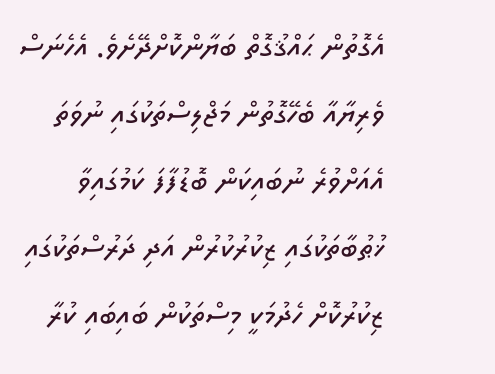އެގޮތުން ޙައްޤުގޮތް ބަޔާންކޮށްދޭށެވެ. އެހެނަސް ވެރިޔާއާ ބެހޭގޮތުން މަޖްލިސްތަކުގައި ނުވަތަ އެއަށްވުރެ ނުބައިކަން ބޮޑުފާފަ ކަމުގައިވާ ޚުޠުބާތަކުގައި ޒިކުރުކުރުން އަދި ދަރުސްތަކުގައި ޒިކުރުކޮށް ހެދުމަކީ މިސްތަކުން ބައިބައި ކުރާ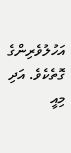އަހުލުވެރިންގެ ގޮތެކެވެ. އަދި މިއީ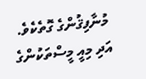މުނާފިޤުންގެ ގޮތެކެވެ. އަދި މިއީ މީސްތަކުންގެ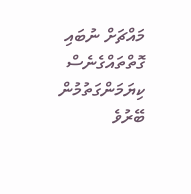މައްޗަށް ނުބައި ގޮތްތައްގެނެސް ކިޔަމަންގަތުމުން ބޭރުވެ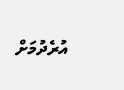އުރެދުމަށް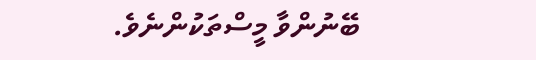ބޭނުންވާ މީސްތަކުންނެވެ.